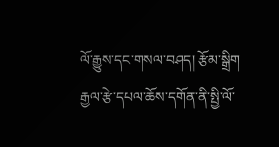ལོ་རྒྱུས་དང་གསལ་བཤད། རྩོམ་སྒྲིག
རྒྱལ་རྩེ་དཔལ་ཆོས་དགོན་ནི་སྤྱི་ལོ་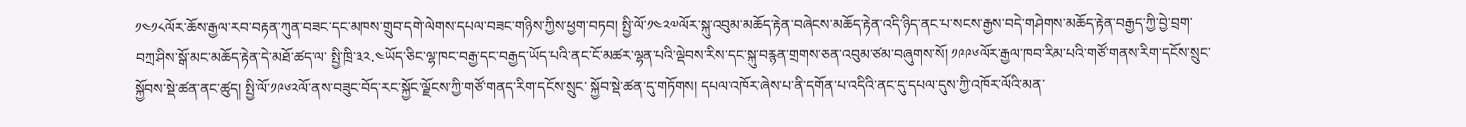༡༤༡༨ལོར་ཆོས་རྒྱལ་རབ་བརྟན་ཀུན་བཟང་དང་མཁས་གྲུབ་དགེ་ལེགས་དཔལ་བཟང་གཉིས་ཀྱིས་ཕྱག་བཏབ། སྤྱི་ལོ་༡༤༢༧ལོར་སྐུ་འབུམ་མཆོད་རྟེན་བཞེངས་མཆོད་རྟེན་འདི་ཉིད་ནང་པ་སངས་རྒྱས་བདེ་གཤེགས་མཆོད་རྟེན་བརྒྱད་ཀྱི་བྱེ་བྲག་བཀྲ་ཤིས་སྒོ་མང་མཆོད་རྟེན་དེ་མཐོ་ཚད་ལ་ སྤྱི་ཁྲི་༣༢.༤ཡོད་ཅིང་ལྷ་ཁང་བརྒྱ་དང་བརྒྱད་ཡོད་པའི་ནང་ངོ་མཚར་ལྷན་པའི་ལྡེབས་རིས་དང་སྐུ་བརྙན་གྲགས་ཅན་འབུམ་ཙམ་བཞུགས་སོ། ༡༩༩༦ལོར་རྒྱལ་ཁབ་རིམ་པའི་གཙོ་གནས་རིག་དངོས་སྲུང་སྐྱོབས་སྡེ་ཚན་ནང་ཚུད། སྤྱི་ལོ་༡༩༦༢ལོ་ནས་བཟུང་བོད་རང་སྐྱོང་ལྗོངས་ཀྱི་གཙོ་གནད་རིག་དངོས་སྲུང་ སྐྱོབ་སྡེ་ཚན་དུ་གཏོགས། དཔལ་འཁོར་ཞེས་པ་ནི་དགོན་པ་འདིའི་ནང་དུ་དཔལ་དུས་ཀྱི་འཁོར་ལོའི་མན་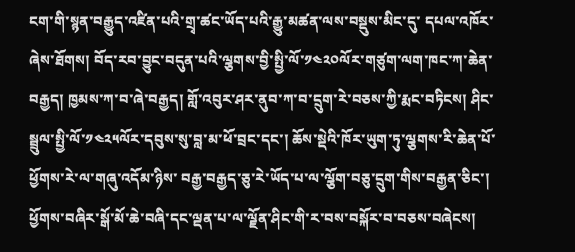ངག་གི་སྙན་བརྒྱུད་འཛིན་པའི་གྲྭ་ཚང་ཡོད་པའི་རྒྱུ་མཚན་ལས་བསྡུས་མིང་དུ་ དཔལ་འཁོར་ཞེས་ཐོགས། བོད་རབ་བྱུང་བདུན་པའི་ལྕགས་བྱི་སྤྱི་ལོ་༡༤༢༠ལོར་གཙུག་ལག་ཁང་ཀ་ཆེན་བརྒྱད། ཁྱམས་ཀ་བ་ཞེ་བརྒྱད། གློ་འབུར་ཤར་ནུབ་ཀ་བ་དྲུག་རེ་བཅས་ཀྱི་རྨང་བཏིངས། ཤིང་སྦྲུལ་སྤྱི་ལོ་༡༤༢༥ལོར་དབུས་སུ་བླ་མ་ཕོ་བྲང་དང་། ཆོས་སྡེའི་ཁོར་ཡུག་ཏུ་ལྕགས་རི་ཆེན་པོ་ཕྱོགས་རེ་ལ་གཞུ་འདོམ་ཉིས་ བརྒྱ་བརྒྱད་ཅུ་རེ་ཡོད་པ་ལ་ལྕོག་བཅུ་དྲུག་གིས་བརྒྱན་ཅིང་། ཕྱོགས་བཞིར་སྒོ་མོ་ཆེ་བཞི་དང་ལྡན་པ་ལ་ལྗོན་ཤིང་གི་ར་བས་བསྐོར་བ་བཅས་བཞེངས།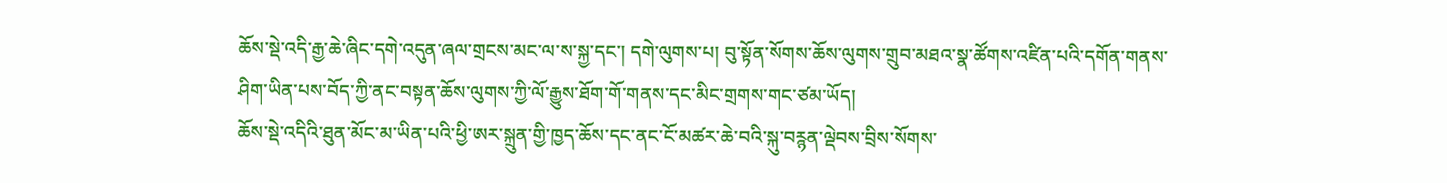ཆོས་སྡེ་འདི་རྒྱ་ཆེ་ཞིང་དགེ་འདུན་ཞལ་གྲངས་མང་ལ་ས་སྐྱ་དང་། དགེ་ལུགས་པ། བུ་སྟོན་སོགས་ཆོས་ལུགས་གྲུབ་མཐའ་སྣ་ཚོགས་འཛིན་པའི་དགོན་གནས་ཤིག་ཡིན་པས་བོད་ཀྱི་ནང་བསྟན་ཆོས་ལུགས་ཀྱི་ལོ་རྒྱུས་ཐོག་གོ་གནས་དང་མིང་གྲགས་གང་ཙམ་ཡོད།
ཆོས་སྡེ་འདིའི་ཐུན་མོང་མ་ཡིན་པའི་ཕྱི་ཨར་སྐྲུན་གྱི་ཁྱད་ཆོས་དང་ནང་ངོ་མཚར་ཆེ་བའི་སྐུ་བཪྙན་ལྡེབས་བྲིས་སོགས་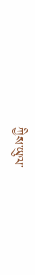ཀྱིས་ཡུལ་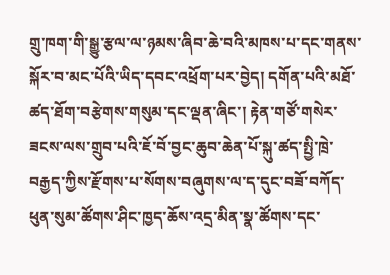གྲུ་ཁག་གི་སྒྱུ་རྩལ་ལ་ཉམས་ཞིབ་ཆེ་བའི་མཁས་པ་དང་གནས་སྐོར་བ་མང་པོའི་ཡིད་དབང་འཕྲོག་པར་བྱེད། དགོན་པའི་མཐོ་ཚད་ཐོག་བརྩེགས་གསུམ་དང་ལྡན་ཞིང་། རྟེན་གཙོ་གསེར་ཟངས་ལས་གྲུབ་པའི་ཇོ་བོ་བྱང་ཆུབ་ཆེན་པོ་སྐུ་ཚད་སྤྱི་ཁྲེ་བརྒྱད་ཀྱིས་རྫོགས་པ་སོགས་བཞུགས་ལ་ད་དུང་བཟོ་བཀོད་ཕུན་སུམ་ཚོགས་ཤིང་ཁྱད་ཆོས་འདྲ་མིན་སྣ་ཚོགས་དང་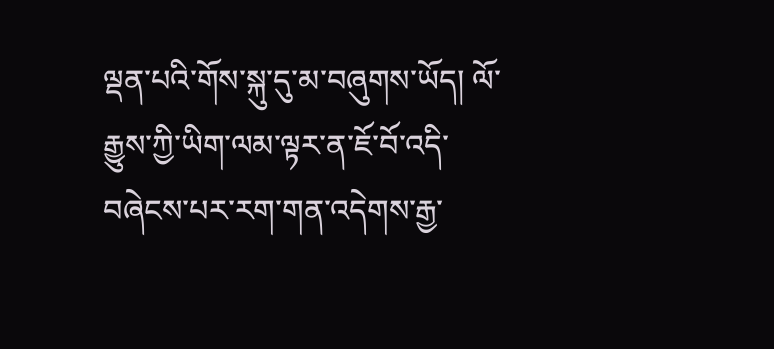ལྡན་པའི་གོས་སྐུ་དུ་མ་བཞུགས་ཡོད། ལོ་རྒྱུས་ཀྱི་ཡིག་ལམ་ལྟར་ན་ཇོ་བོ་འདི་བཞེངས་པར་རག་གན་འདེགས་རྒྱ་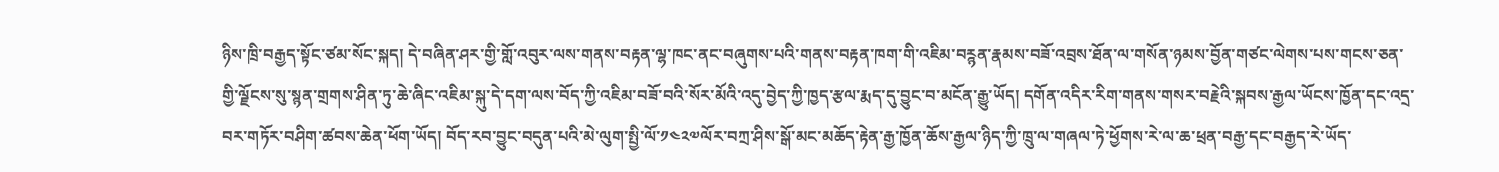ཉིས་ཁྲི་བརྒྱད་སྟོང་ཙམ་སོང་སྐད། དེ་བཞིན་ཤར་གྱི་གློ་འབུར་ལས་གནས་བརྟན་ལྷ་ཁང་ནང་བཞུགས་པའི་གནས་བརྟན་ཁག་གི་འཇིམ་བཪྙན་རྣམས་བཟོ་འབྲས་ཐོན་ལ་གསོན་ཉམས་བྱོན་གཙང་ལེགས་པས་གངས་ཅན་གྱི་ལྗོངས་སུ་སྙན་གྲགས་ཤིན་ཏུ་ཆེ་ཞིང་འཇིམ་སྐུ་དེ་དག་ལས་བོད་ཀྱི་འཇིམ་བཟོ་བའི་སོར་མོའི་འདུ་བྱེད་ཀྱི་ཁྱད་རྩལ་རྨད་དུ་བྱུང་བ་མངོན་རྒྱུ་ཡོད། དགོན་འདིར་རིག་གནས་གསར་བརྗེའི་སྐབས་རྒྱལ་ཡོངས་ཁྱོན་དང་འདྲ་བར་གཏོར་བཤིག་ཚབས་ཆེན་ཕོག་ཡོད། བོད་རབ་བྱུང་བདུན་པའི་མེ་ལུག་སྤྱི་ལོ་༡༤༢༧ལོར་བཀྲ་ཤིས་སྒོ་མང་མཆོད་རྟེན་རྒྱ་ཁྱོན་ཆོས་རྒྱལ་ཉིད་ཀྱི་ཁྲུ་ལ་གཞལ་ཏེ་ཕྱོགས་རེ་ལ་ཆ་ཕྲན་བརྒྱ་དང་བརྒྱད་རེ་ཡོད་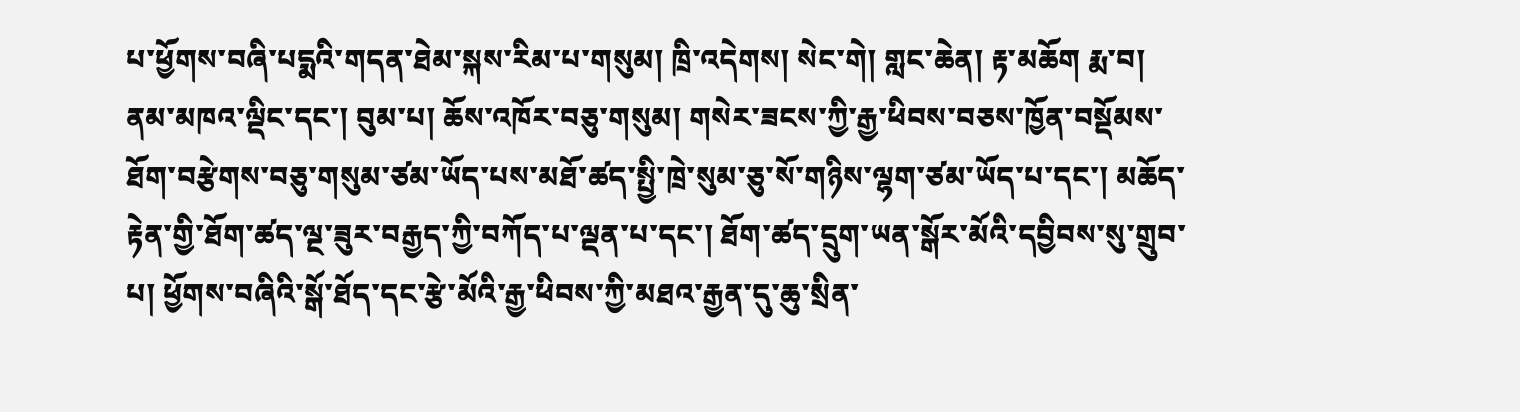པ་ཕྱོགས་བཞི་པདྨའི་གདན་ཐེམ་སྐས་རིམ་པ་གསུམ། ཁྲི་འདེགས། སེང་གེ། གླང་ཆེན། རྟ་མཆོག རྨ་བ། ནམ་མཁའ་ལྡིང་དང་། བུམ་པ། ཆོས་འཁོར་བཅུ་གསུམ། གསེར་ཟངས་ཀྱི་རྒྱ་ཕིབས་བཅས་ཁྱོན་བསྡོམས་ཐོག་བརྩེགས་བཅུ་གསུམ་ཙམ་ཡོད་པས་མཐོ་ཚད་སྤྱི་ཁྲེ་སུམ་ཅུ་སོ་གཉིས་ལྷག་ཙམ་ཡོད་པ་དང་། མཆོད་རྟེན་གྱི་ཐོག་ཚད་ལྔ་ཟུར་བརྒྱད་ཀྱི་བཀོད་པ་ལྡན་པ་དང་། ཐོག་ཚད་དྲུག་ཡན་སྒོར་མོའི་དབྱིབས་སུ་གྲུབ་པ། ཕྱོགས་བཞིའི་སྒོ་ཐོད་དང་རྩེ་མོའི་རྒྱ་ཕིབས་ཀྱི་མཐའ་རྒྱན་དུ་ཆུ་སྲིན་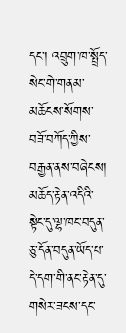དང་། འབྲུག་ཁ་སྤྲོད་སེང་གེ་གནམ་མཆོངས་སོགས་བཟོ་བཀོད་ཀྱིས་བརྒྱན་ནས་བཞེངས། མཆོད་རྟེན་འདིའི་སྟེང་དུ་ལྷ་ཁང་བདུན་ཅུ་དོན་བདུན་ཡོད་པ་དེ་དག་གི་ནང་རྟེན་དུ་གསེར་ཟངས་དང་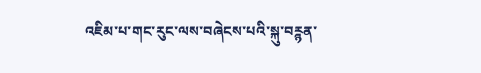འཇིམ་པ་གང་རུང་ལས་བཞེངས་པའི་སྐུ་བཪྙན་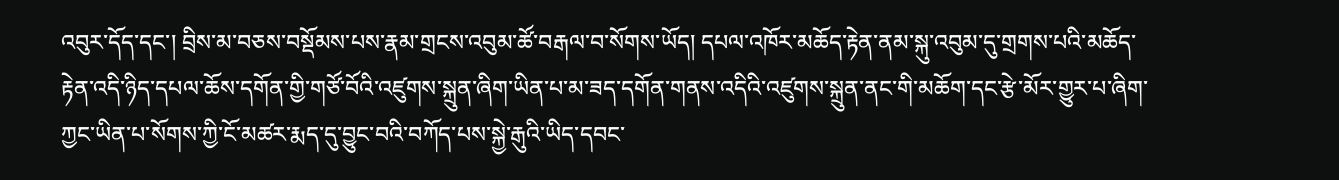འབུར་དོད་དང་། བྲིས་མ་བཅས་བསྡོམས་པས་རྣམ་གྲངས་འབུམ་ཚོ་བརྒལ་བ་སོགས་ཡོད། དཔལ་འཁོར་མཆོད་རྟེན་ནམ་སྐུ་འབུམ་དུ་གྲགས་པའི་མཆོད་རྟེན་འདི་ཉིད་དཔལ་ཆོས་དགོན་གྱི་གཙོ་བོའི་འཛུགས་སྐྲུན་ཞིག་ཡིན་པ་མ་ཟད་དགོན་གནས་འདིའི་འཛུགས་སྐྲུན་ནང་གི་མཆོག་དང་རྩེ་མོར་གྱུར་པ་ཞིག་ཀྱང་ཡིན་པ་སོགས་ཀྱི་ངོ་མཚར་རྨད་དུ་བྱུང་བའི་བཀོད་པས་སྐྱེ་རྒུའི་ཡིད་དབང་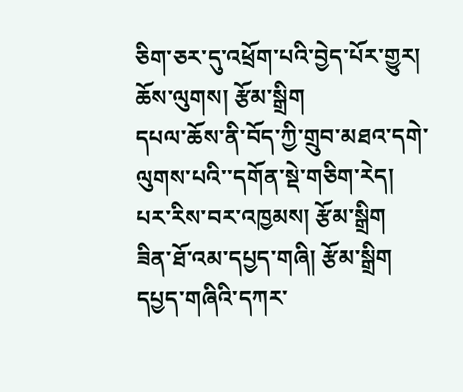ཅིག་ཅར་དུ་འཕྲོག་པའི་བྱེད་པོར་གྱུར།
ཆོས་ལུགས། རྩོམ་སྒྲིག
དཔལ་ཆོས་ནི་བོད་ཀྱི་གྲུབ་མཐའ་དགེ་ལུགས་པའི་་དགོན་སྡེ་གཅིག་རེད།
པར་རིས་བར་འཁྱམས། རྩོམ་སྒྲིག
ཟིན་ཐོ་འམ་དཔྱད་གཞི། རྩོམ་སྒྲིག
དཔྱད་གཞིའི་དཀར་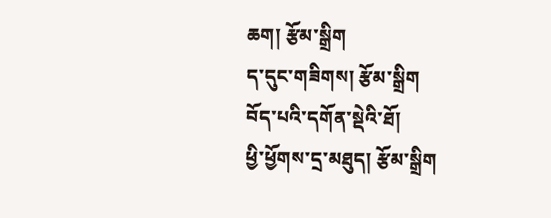ཆག། རྩོམ་སྒྲིག
ད་དུང་གཟིགས། རྩོམ་སྒྲིག
བོད་པའི་དགོན་སྡེའི་ཐོ།
ཕྱི་ཕྱོགས་དྲ་མཐུད། རྩོམ་སྒྲིག